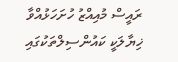ރައީސް މުއިއްޒު ހުށަހަޅުއްވާ ޚިޔާލަކީ ކައުންސިލްތަކުގައި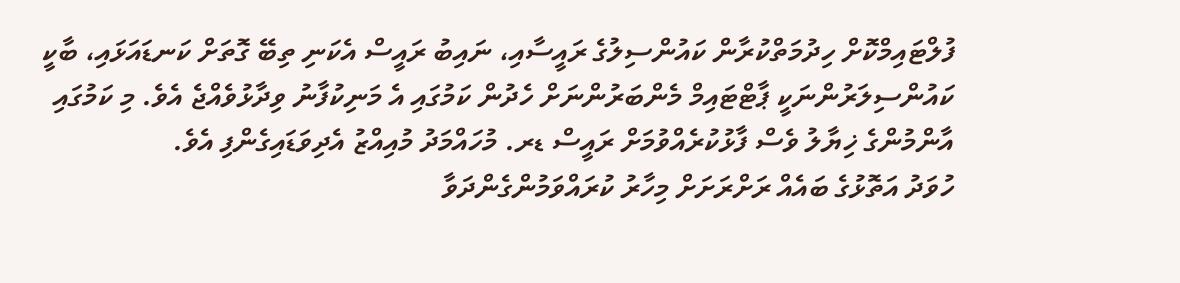ފުލްޓައިމްކޮށް ހިދުމަތްކުރާން ކައުންސިލުގެ ރައީސާއި، ނައިބު ރައީސް އެކަނި ތިބޭ ގޮތަށް ކަނޑައަޅައި، ބާކީ ކައުންސިލަރުންނަކީ ޕާޓްޓައިމް މެންބަރުންނަށް ހެދުން ކަމުގައި އެ މަނިކުފާނު ވިދާޅުވެއްޖެ އެވެ. މި ކަމުގައި އާންމުންގެ ޚިޔާލު ވެސް ފާޅުކުރެއްވުމަށް ރައީސް ޑރ. މުހައްމަދު މުއިއްޒު އެދިވަޑައިގެންފި އެވެ.
ހުވަދު އަތޮޅުގެ ބައެއް ރަށްރަށަށް މިހާރު ކުރައްވަމުންގެންދަވާ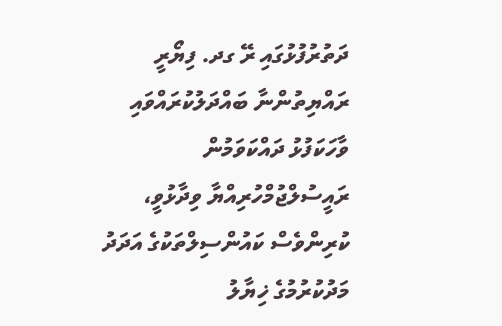ދަތުރުފުޅުގައި ރޭ ގދ. ފިޔޯރީ ރައްޔިތުންނާ ބައްދަލުކުރައްވައި ވާހަކަފުޅު ދައްކަވަމުން ރައީސުލްޖުމްހުރިއްޔާ ވިދާޅުވީ، ކުރިންވެސް ކައުންސިލްތަކުގެ އަދަދު މަދުކުރުމުގެ ޚިޔާލު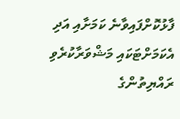ފާޅުކޮށްފައިވާނެ ކަމަށާއި އަދި އެކަމަށްޓަކައި މަޝްވަރާކުރެވި ރައްޔިތުންގެ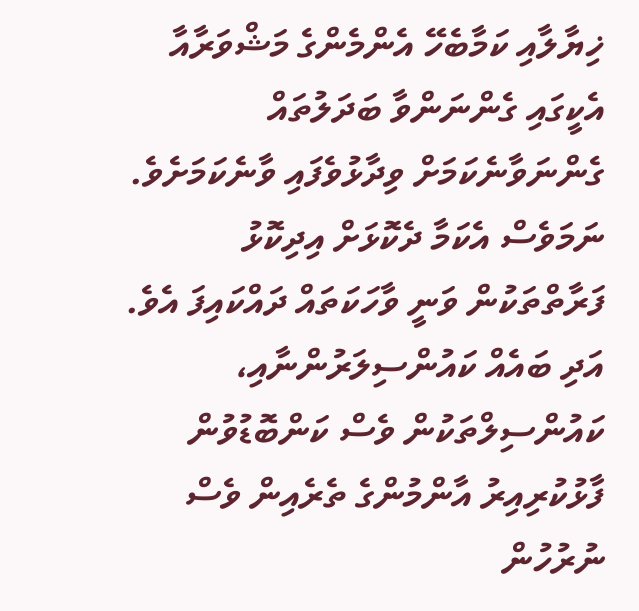ޚިޔާލާއި ކަމާބެހޭ އެންމެންގެ މަޝްވަރާއާ އެކީގައި ގެންނަންވާ ބަދަލުތައް ގެންނަވާނެކަމަށް ވިދާޅުވެފައި ވާނެކަމަށެވެ.
ނަމަވެސް އެކަމާ ދެކޮޅަށް އިދިކޮޅު ފަރާތްތަކުން ވަނީ ވާހަކަތައް ދައްކައިފަ އެވެ. އަދި ބައެއް ކައުންސިލަރުންނާއި، ކައުންސިލްތަކުން ވެސް ކަންބޮޑުވުން ފާޅުކުރިއިރު އާންމުންގެ ތެރެއިން ވެސް ނުރުހުން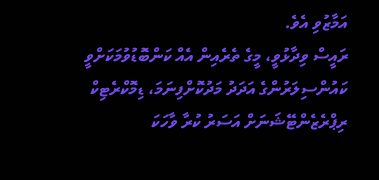އަމާޒުވި އެވެ.
ރައީސް ވިދާޅުވީ، މީގެ ތެރެއިން އެއް ކަންބޮޑުވުމަކަށްވީ ކައުންސިލަރުންގެ އަދަދު މަދުކޮށްފިނަމަ، ޑިމޮކްރެޓިކް ރިޕްރެޒެންޓޭޝަނަށް އަސަރު ކުރާ ވާހަކަ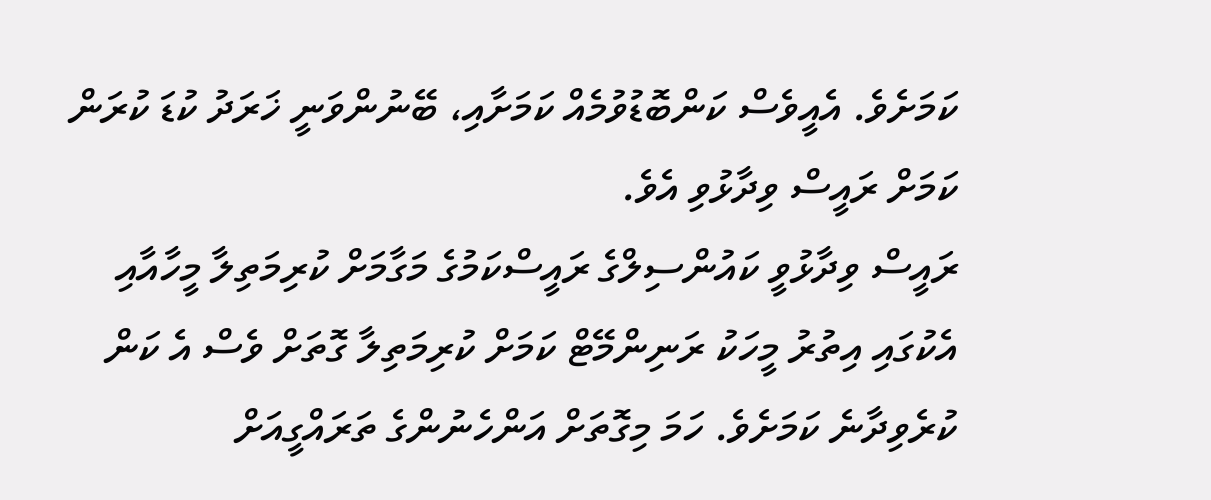ކަމަށެވެ. އެއީވެސް ކަންބޮޑުވުމެއް ކަމަށާއި، ބޭނުންވަނީ ޚަރަދު ކުޑަ ކުރަން ކަމަށް ރައީސް ވިދާޅުވި އެވެ.
ރައީސް ވިދާޅުވީ ކައުންސިލްގެ ރައީސްކަމުގެ މަގާމަށް ކުރިމަތިލާ މީހާއާއި އެކުގައި އިތުރު މީހަކު ރަނިންމޭޓް ކަމަށް ކުރިމަތިލާ ގޮތަށް ވެސް އެ ކަން ކުރެވިދާނެ ކަމަށެވެ. ހަމަ މިގޮތަށް އަންހެނުންގެ ތަރައްގީއަށް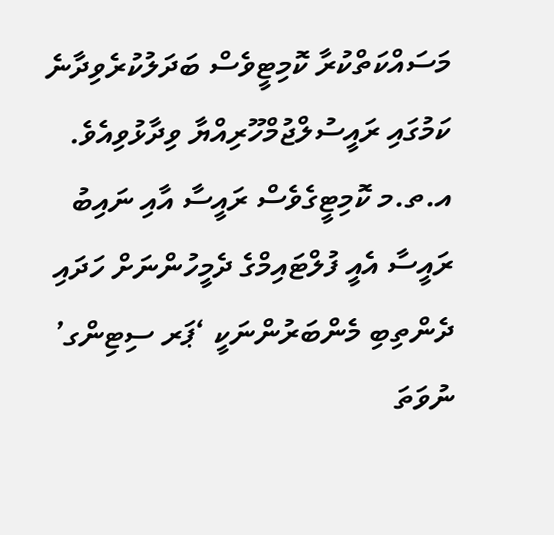މަސައްކަތްކުރާ ކޮމިޓީވެސް ބަދަލުކުރެވިދާނެ ކަމުގައި ރައީސުލްޖުމްހޫރިއްޔާ ވިދާޅުވިއެވެ. އ.ތ.މ ކޮމިޓީގެވެސް ރައީސާ އާއި ނައިބު ރައީސާ އެއީ ފުލްޓައިމްގެ ދެމީހުންނަށް ހަދައި ދެންތިބި މެންބަރުންނަކީ ‘ޕަރ ސިޓިންގ’ ނުވަތަ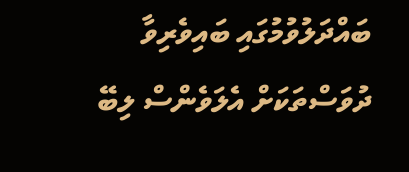ބައްދަލުވުމުގައި ބައިވެރިވާ ދުވަސްތަކަށް އެލަވެންސް ލިބޭ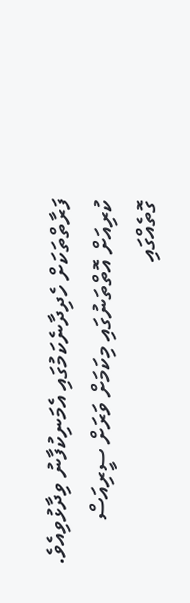ފަރާތްތަކަށް ހެދިދާނެކަމުގައި އެމަނިކުފާނު ވިދާޅުވިއެވެ.
ކުރިއަށް އޮތްތަނުގައި މިކަމަށް ވަރަށް ސީރިއަސް ގޮތެއްގައި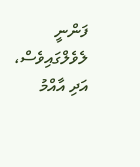ފަންނީ ލެވެލްގައިވެސް، އަދި އާއްމު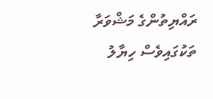ރައްޔިތުންގެ މަޝްވަރާ ތަކުގައިވެސް ހިޔާލު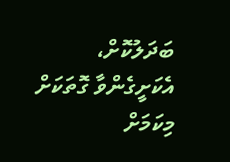ބަދަލުކޮށް، އެކަށީގެންވާ ގޮތަކަށް މިކަމަށް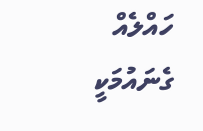ހައްލެއް ގެނައުމަކީ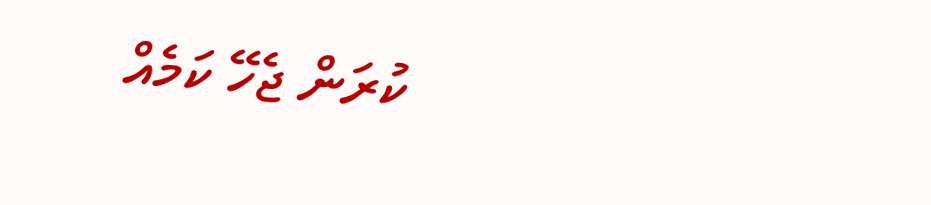ކުރަން ޖެހޭ ކަމެއް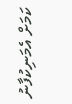ކަމަށް އެމަނިކުފާނު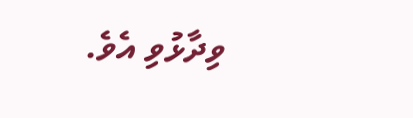ވިދާޅުވި އެވެ.